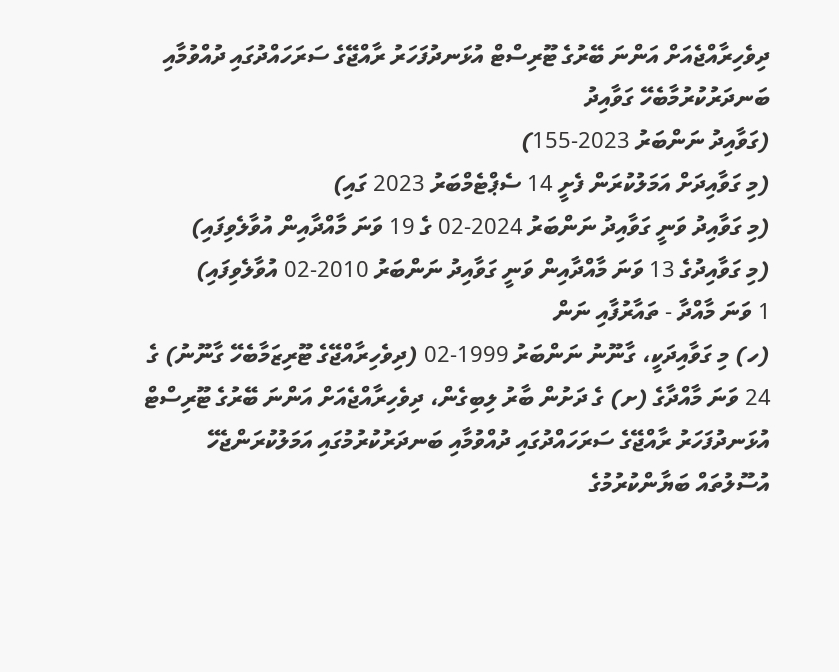ދިވެހިރާއްޖެއަށް އަންނަ ބޭރުގެ ޓޫރިސްޓް އުޅަނދުފަހަރު ރާއްޖޭގެ ސަރަހައްދުގައި ދުއްވުމާއި ބަނދަރުކުރުމާބެހޭ ގަވާއިދު
(ގަވާއިދު ނަންބަރު 2023-155)
(މި ގަވާއިދަށް އަމަލުކުރަން ފެށީ 14 ސެޕްޓެމްބަރު 2023 ގައި)
(މި ގަވާއިދު ވަނީ ގަވާއިދު ނަންބަރު 2024-02 ގެ 19 ވަނަ މާއްދާއިން އުވާލެވިފައި)
(މި ގަވާއިދުގެ 13 ވަނަ މާއްދާއިން ވަނީ ގަވާއިދު ނަންބަރު 2010-02 އުވާލެވިފައި)
1 ވަނަ މާއްދާ - ތައާރުފާއި ނަން
(ހ) މި ގަވާއިދަކީ، ގާނޫނު ނަންބަރު 1999-02 (ދިވެހިރާއްޖޭގެ ޓޫރިޒަމާބެހޭ ގާނޫނު) ގެ 24 ވަނަ މާއްދާގެ (ށ) ގެ ދަށުން ބާރު ލިބިގެން، ދިވެހިރާއްޖެއަށް އަންނަ ބޭރުގެ ޓޫރިސްޓް އުޅަނދުފަހަރު ރާއްޖޭގެ ސަރަހައްދުގައި ދުއްވުމާއި ބަނދަރުކުރުމުގައި އަމަލުކުރަންޖެހޭ އުސޫލުތައް ބަޔާންކުރުމުގެ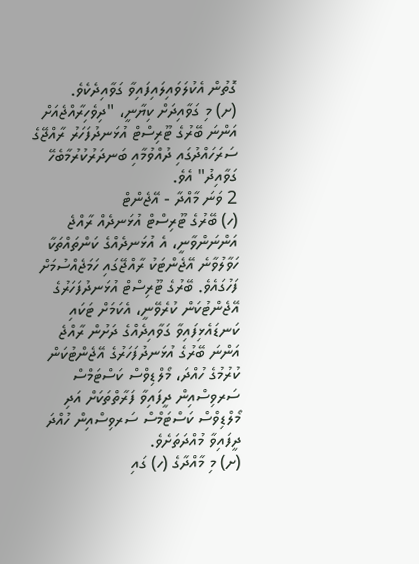ގޮތުން އެކުލަވައިލައިފައިވާ ގަވާއިދެކެވެ.
(ށ) މި ގަވާއިދަށް ކިޔާނީ، "ދިވެހިރާއްޖެއަށް އަންނަ ބޭރުގެ ޓޫރިސްޓް އުޅަނދުފަހަރު ރާއްޖޭގެ ސަރަހައްދުގައި ދުއްވުމާއި ބަނދަރުކުރުމާބެހޭ ގަވާއިދު" އެވެ.
2 ވަނަ މާއްދާ - އޭޖެންޓް
(ހ) ބޭރުގެ ޓޫރިސްޓް އުޅަނދެއް ރާއްޖެ އަންނަންވާނީ، އެ އުޅަނދެއްގެ ކަންތައްތަކާ ހަވާލުވާނެ އޭޖެންޓަކު ރާއްޖޭގައި ހަމަޖެއްސުމަށް ފަހުގައެވެ. ބޭރުގެ ޓޫރިސްޓް އުޅަނދުފަހަރުގެ އޭޖެންޓުކަން ކުރެވޭނީ، އެކަމަށް ޓަކައި ކަނޑައެޅިފައިވާ ގަވާއިދެއްގެ ދަށުން ރާއްޖެ އަންނަ ބޭރުގެ އުޅަނދުފަހަރުގެ އޭޖެންޓުކަން ކުރުމުގެ ހުއްދަ، މޯލްޑިވްސް ކަސްޓަމްސް ސަރވިސްއިން ދީފައިވާ ފަރާތްތަކަށް އަދި މޯލްޑިވްސް ކަސްޓަމްސް ސަރވިސްއިން ހުއްދަ ދީފައިވާ މުއްދަތަށެވެ.
(ށ) މި މާއްދާގެ (ހ) ގައި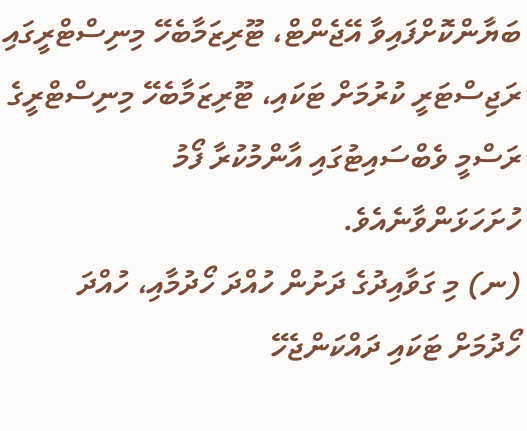ބަޔާންކޮށްފައިވާ އޭޖެންޓް، ޓޫރިޒަމާބެހޭ މިނިސްޓްރީގައި ރަޖިސްޓަރީ ކުރުމަށް ޓަކައި، ޓޫރިޒަމާބެހޭ މިނިސްޓްރީގެ ރަސްމީ ވެބްސައިޓުގައި އާންމުކުރާ ފޯމު ހުށަހަޅަންވާނެއެވެ.
(ނ) މި ގަވާއިދުގެ ދަށުން ހުއްދަ ހޯދުމާއި، ހުއްދަ ހޯދުމަށް ޓަކައި ދައްކަންޖެހޭ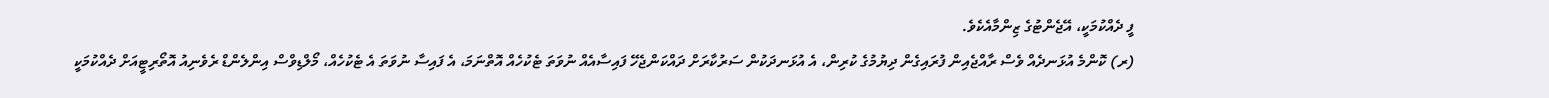ފީ ދެއްކުމަކީ، އޭޖެންޓުގެ ޒިންމާއެކެވެ.
(ރ) ކޮންމެ އުޅަނދެއް ވެސް ރާއްޖެއިން ފުރައިގެން ދިޔުމުގެ ކުރިން، އެ އުޅަނދަކުން ސަރުކާރަށް ދައްކަންޖެހޭ ފައިސާއެއް ނުވަތަ ޓެކުހެއް އޮތްނަމަ، އެ ފައިސާ ނުވަތަ އެ ޓެކުހެއް، މޯލްޑިވްސް އިންލެންޑް ރެވެނިއު އޮތޯރިޓީއަށް ދެއްކުމަކީ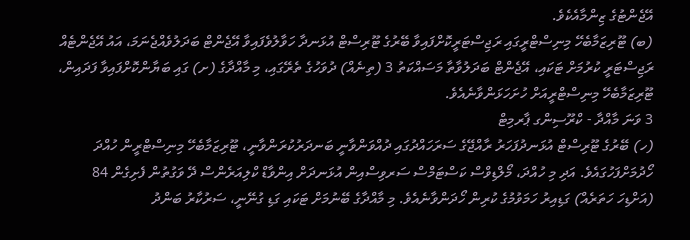އޭޖެންޓުގެ ޒިންމާއެކެވެ.
(ބ) ޓޫރިޒަމާބެހޭ މިނިސްޓްރީގައި ރަޖިސްޓަރީކޮށްފައިވާ ބޭރުގެ ޓޫރިސްޓް އުޅަނދާ ހަވާލުވެފައިވާ އޭޖެންޓް ބަދަލުވެއްޖެނަމަ، އައު އޭޖެންޓެއް ރަޖިސްޓަރީ ކުރުމަށް ޓަކައި، އޭޖެންޓް ބަދަލުވާތާ މަސައްކަތު 3 (ތިނެއް) ދުވަހުގެ ތެރޭގައި، މި މާއްދާގެ (ށ) ގައި ބަޔާންކޮށްފައިވާ ފަދައިން، ޓޫރިޒަމާބެހޭ މިނިސްޓްރީއަށް ހުށަހަޅަންވާނެއެވެ.
3 ވަނަ މާއްދާ - ކްރޫސިންގ ޕާރމިޓް
(ހ) ބޭރުގެ ޓޫރިސްޓް އުޅަނދުފަހަރު ރާއްޖޭގެ ސަރަހައްދުގައި ދުއްވަންވާނީ ބަނދަރުކުރަންވާނީ، ޓޫރިޒަމާބެހޭ މިނިސްޓްރީން ހުއްދަ ހޯދުމަށްފަހުގައެވެ. އަދި މި ހުއްދަ، މޯލްޑިވްސް ކަސްޓަމްސް ސަރވިސްއިން އުޅަނދަށް އިންވާޑް ކްލިއަރެންސް ދޭ ވަގުތުން ފެށިގެން 84 (އަށްޑިހަ ހަތަރެއް) ގަޑިއިރު ހަމަވުމުގެ ކުރިން ހޯދަންވާނެއެވެ. މި މާއްދާގެ ބޭނުމަށް ޓަކައި ގަޑި ގުނޭނީ، ސަރުކާރު ބަންދު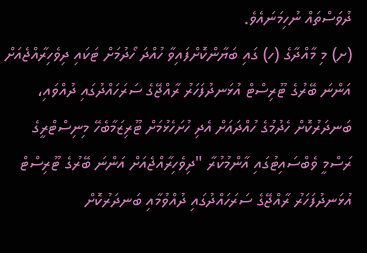ދުވަސްތައް ނުހިމަނައެވެ.
(ށ) މި މާއްދާގެ (ހ) ގައި ބަޔާންކޮށްފައިވާ ހުއްދަ ހޯދުމަށް ޓަކައި ދިވެހިރާއްޖެއަށް އަންނަ ބޭރުގެ ޓޫރިސްޓް އުޅަނދުފަހަރު ރާއްޖޭގެ ސަރަހައްދުގައި ދުއްވައި، ބަނދަރުކޮށް ހެދުމުގެ ހުއްދައަށް އެދި ހުށަހެޅުމަށް ޓޫރިޒަމާބެހޭ މިނިސްޓްރީގެ ރަސްމީ ވެބްސައިޓުގައި އާންމުކުރާ "ދިވެހިރާއްޖެއަށް އަންނަ ބޭރުގެ ޓޫރިސްޓް އުޅަނދުފަހަރު ރާއްޖޭގެ ސަރަހައްދުގައި ދުއްވުމާއި ބަނދަރުކޮށް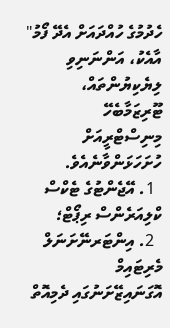ހެދުމުގެ ހުއްދައަށް އެދޭ ފޯމު" އާއެކު، އަންނަނިވި ލިޔެކިޔުންތައް، ޓޫރިޒަމާބެހޭ މިނިސްޓްރީއަށް ހުށަހަޅަންވާނެއެވެ.
  1. އޭޖެންޓުގެ ޓެކްސް ކްލިއަރެންސް ރިޕޯޓް؛
  2. އިންޓަރނޭށަނަލް މެރިޓައިމް އޮގަނައިޒޭށަނުގައި ދެމިއޮތް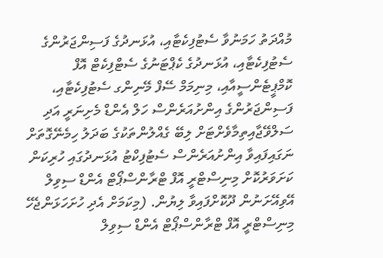މުއްދަތު ހަމަނުވާ ސެޓުފިކެޓާއި، އުޅަނދުގެ ފަސިންޖަރުންގެ ސެޓުފިކެޓާއި، އުޅަނދުގެ ކެޕްޓަނުގެ ސެޓްފިކެޓް އޮފް ކޮމްޕީޓެންސީއާއި، މިނިމަމް ސޭފް މޭނިންގ ސެޓުފިކެޓާއި، ފަސިންޖަރުންގެ އިންށުއަރެންސް ހަލް އެންޑް މެށިނަރީ އަދި ސަލްވޭޖާއިތިމާވެށްޓަށް ލިބޭ ގެއްލުންތަކުގެ ބަދަލު ހިމެނޭގޮތަށް ނަގައިފައިވާ އިންށުއަރެންސް ސެޓުފިކްޓު އުޅަނދުގައި ހުރިކަން ކަށަވަރުކޮށް މިނިސްޓްރީ އޮފް ޓްރާންސްޕޯޓް އެންޑް ސިވިލް އޭވިއޭށަނުން ދޫކޮށްފައިވާ ލިޔުން. (މިކަމަށް އެދި ހުށަހަޅަންޖެހޭ މިނިސްޓްރީ އޮފް ޓްރާންސްޕޯޓް އެންޑް ސިވިލް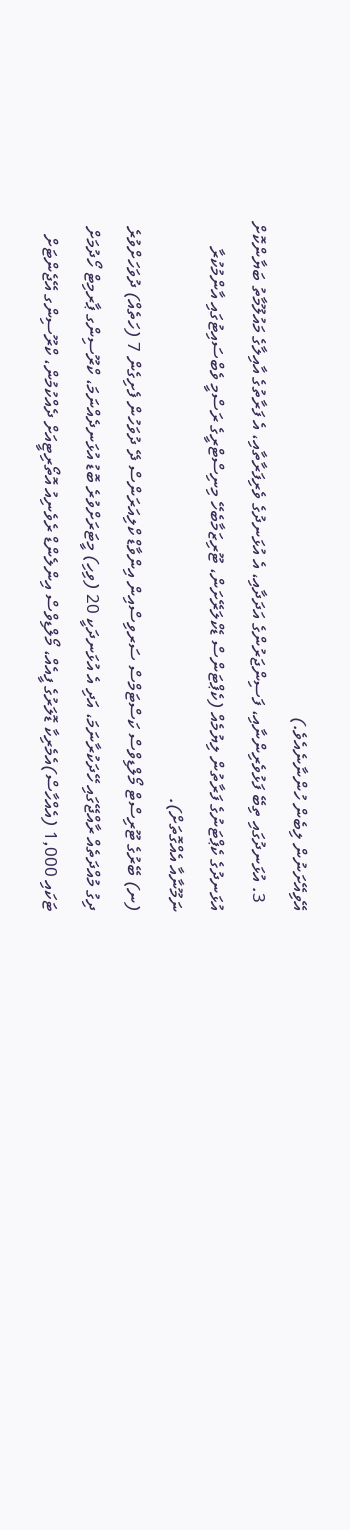އޭވިއޭށަނުން ލިބެން ހުންނާނެއެވެ.)
  3. އުޅަނދުގައި ތިބޭ ފަޅުވެރިންނާއި، ފަސިންޖަރުންގެ އަދަދާއި، އެ އުޅަނދުގެ ވެރިފަރާތާއި، އެ ފަރާތުގެ އާއިލާގެ މައުލޫމާތު ބަޔާންކޮށް އުޅަނދުގެ ކެޕްޓަނުގެ ފަރާތުން ލިޔުމެއް (ކެޕްޓަންސް ޑެކްލަރޭށަން، ޓޫރިޒަމާބެހޭ މިނިސްޓްރީގެ ރަސްމީ ވެބްސައިޓުގައި އާންމުކުރާ ނަމޫނާއާ އެއްގޮތަށް).
(ނ) ބޭރުގެ ޓޫރިސްޓް މޯލްޑިވްސް ކަސްޓަމްސް ސަރވިސްއިން އިންވާޑް ކްލިއަރަންސް ދޭ ދުވަހުން ފެށިގެން 7 (ހަތެއް) ދުވަހަށްވުރެ ދިގު މުއްދަތެއް ރާއްޖޭގައި ހޭދަކުރާނަމަ، އަދި އެ އުޅަނދަކީ 20 (ވިހި) މީޓަރަށްވުރެ ބޮޑު އުޅަނދެއްނަމަ، ކްރޫސިންގ ޕާރމިޓް ހޯދުމަށް ޓަކައި 1,000 (އެއްހާސް)އެމެރިކާ ޑޮލަރުގެ ފީއެއް، މޯލްޑިވްސް އިންލެންޑް ރެވެނިއު އޮތޯރިޓީއަށް ދެއްކުމުން، ކްރޫސިންގ އޭޖެންޓަށް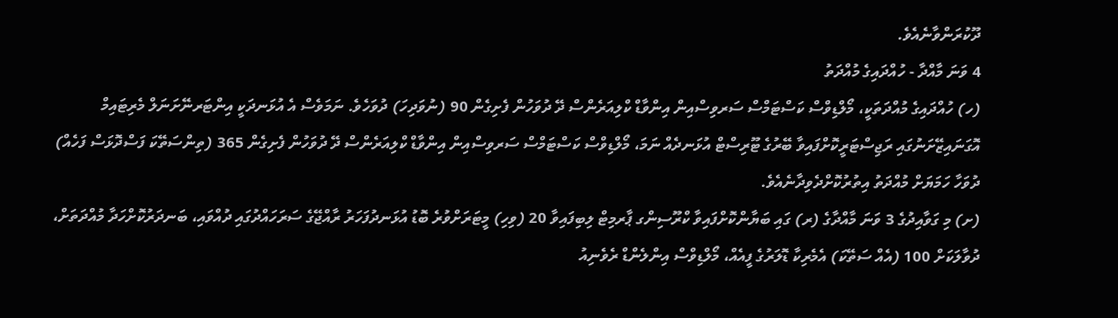ދޫކުރަންވާނެއެވެ.
4 ވަނަ މާއްދާ - ހުއްދައިގެ މުއްދަތު
(ހ) ހުއްދައިގެ މުއްދަތަކީ، މޯލްޑިވްސް ކަސްޓަމްސް ސަރވިސްއިން އިންވާޑް ކްލިއަރެންސް ދޭ ދުވަހުން ފެށިގެން 90 (ނުވަދިހަ) ދުވަހެވެ. ނަމަވެސް އެ އުޅަނދަކީ އިންޓަރނޭށަނަލް މެރިޓައިމް އޮގަނައިޒޭށަނުގައި ރަޖިސްޓަރީކޮށްފައިވާ ބޭރުގެ ޓޫރިސްޓް އުޅަނދެއް ނަމަ، މޯލްޑިވްސް ކަސްޓަމްސް ސަރވިސްއިން އިންވާޑް ކްލިއަރެންސް ދޭ ދުވަހުން ފެށިގެން 365 (ތިންސަތޭކަ ފަސްދޮޅަސް ފަހެއް) ދުވަހާ ހަމަޔަށް މުއްދަތު އިތުރުކޮށްދެވިދާނެއެވެ.
(ށ) މި ގަވާއިދުގެ 3 ވަނަ މާއްދާގެ (ރ) ގައި ބަޔާންކޮށްފައިވާ ކްރޫސިންގ ޕާރމިޓް ލިބިފައިވާ 20 (ވިހި) މީޓަރަށްވުރެ ބޮޑު އުޅަނދުފަހަރު ރާއްޖޭގެ ސަރަހައްދުގައި ދުއްވައި، ބަނދަރުކޮށްހަދާ މުއްދަތަށް، ދުވާލަކަށް 100 (އެއް ސަތޭކަ) އެމެރިކާ ޑޮލަރުގެ ފީއެއް، މޯލްޑިވްސް އިންލެންޑް ރެވެނިއު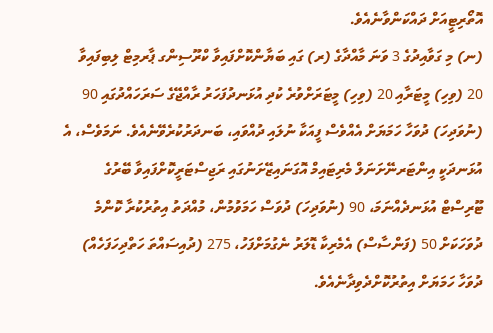އޮތޯރިޓީއަށް ދައްކަންވާނެއެވެ.
(ނ) މި ގަވާއިދުގެ 3 ވަނަ މާއްދާގެ (ރ) ގައި ބަޔާންކޮށްފައިވާ ކްރޫސިންގ ޕާރމިޓް ލިބިފައިވާ 20 (ވިހި) މީޓަރާއި 20 (ވިހި) މީޓަރަށްވުރެ ކުދި އުޅަނދުފަހަރު ރާއްޖޭގެ ސަރަހައްދުގައި 90 (ނުވަދިހަ) ދުވަހާ ހަމަޔަށް އެއްވެސް ފީއަކާ ނުލައި ދުއްވައި، ބަނދަރުކުރެވޭނެއެވެ. ނަމަވެސް، އެ އުޅަނދަކީ އިންޓަރނޭށަނަލް މެރިޓައިމް އޮގަނައިޒޭށަނުގައި ރަޖިސްޓަރީކޮށްފައިވާ ބޭރުގެ ޓޫރިސްޓް އުޅަނދެއްނަމަ، 90 (ނުވަދިހަ) ދުވަސް ހަމަވުމުން، މުއްދަތު އިތުރުކުރާ ކޮންމެ ދުވަހަކަށް 50 (ފަންސާސް) އެމެރިކާ ޑޮލަރު ނެގުމަށްފަހު، 275 (ދުއިސައްތަ ހަތްދިހަފަހެއް) ދުވަހާ ހަމަޔަށް އިތުރުކޮށްދެވިދާނެއެވެ.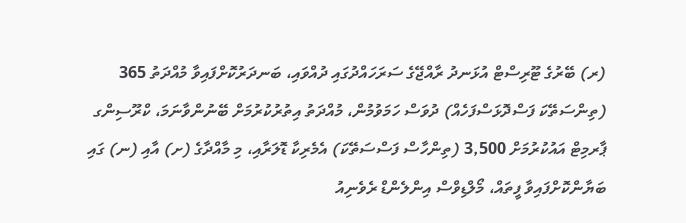(ރ) ބޭރުގެ ޓޫރިސްޓް އުޅަނދު ރާއްޖޭގެ ސަރަހައްދުގައި ދުއްވައި، ބަނދަރުކޮށްފައިވާ މުއްދަތު 365 (ތިންސަތޭކަ ފަސްދޮޅަސްފަހެއް) ދުވަސް ހަމަވުމުން، މުއްދަތު އިތުރުކުރުމަށް ބޭނުންވާނަމަ، ކްރޫސިންގ ޕާރމިޓް އައުކުރުމަށް 3,500 (ތިންހާސް ފަސްސަތޭކަ) އެމެރިކާ ޑޮލަރާއި، މި މާއްދާގެ (ށ) އާއި (ނ) ގައި ބަޔާންކޮށްފައިވާ ފީތައް، މޯލްޑިވްސް އިންލެންޑް ރެވެނިއު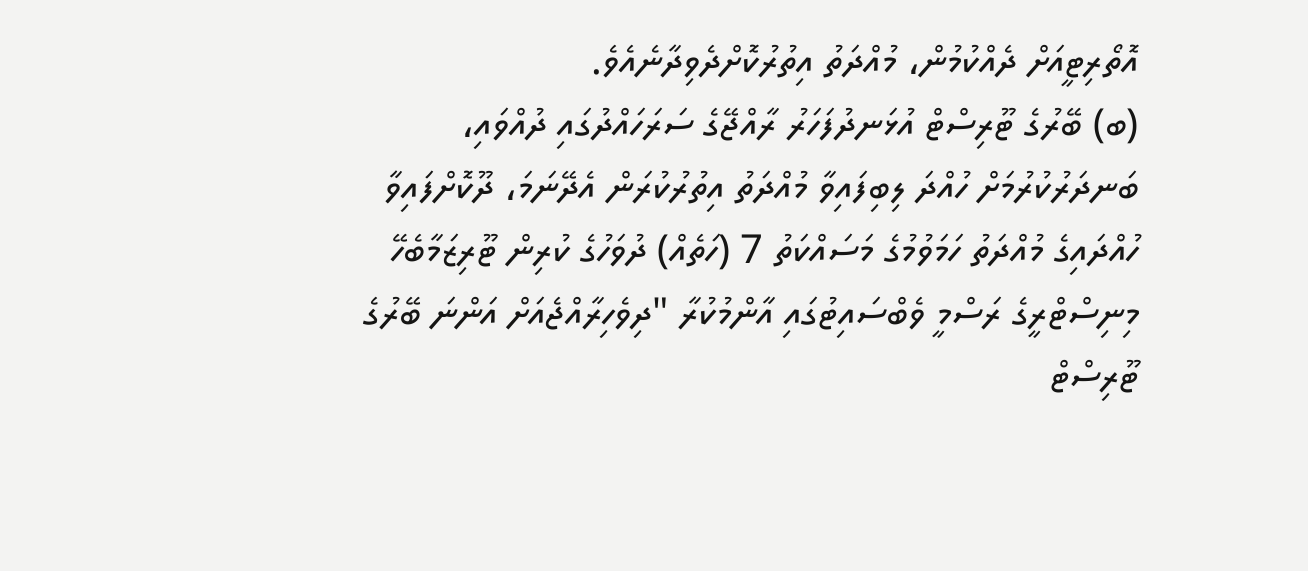އޮތޯރިޓީއަށް ދެއްކުމުން، މުއްދަތު އިތުރުކޮށްދެވިދާނެއެވެ.
(ބ) ބޭރުގެ ޓޫރިސްޓް އުޅަނދުފަހަރު ރާއްޖޭގެ ސަރަހައްދުގައި ދުއްވައި، ބަނދަރުކުރުމަށް ހުއްދަ ލިބިފައިވާ މުއްދަތު އިތުރުކުރަން އެދޭނަމަ، ދޫކޮށްފައިވާ ހުއްދައިގެ މުއްދަތު ހަމަވުމުގެ މަސައްކަތު 7 (ހަތެއް) ދުވަހުގެ ކުރިން ޓޫރިޒަމާބެހޭ މިނިސްޓްރީގެ ރަސްމީ ވެބްސައިޓުގައި އާންމުކުރާ "ދިވެހިރާއްޖެއަށް އަންނަ ބޭރުގެ ޓޫރިސްޓް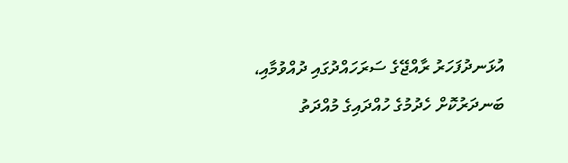އުޅަނދުފަހަރު ރާއްޖޭގެ ސަރަހައްދުގައި ދުއްވުމާއި، ބަނދަރުކޮށް ހެދުމުގެ ހުއްދައިގެ މުއްދަތު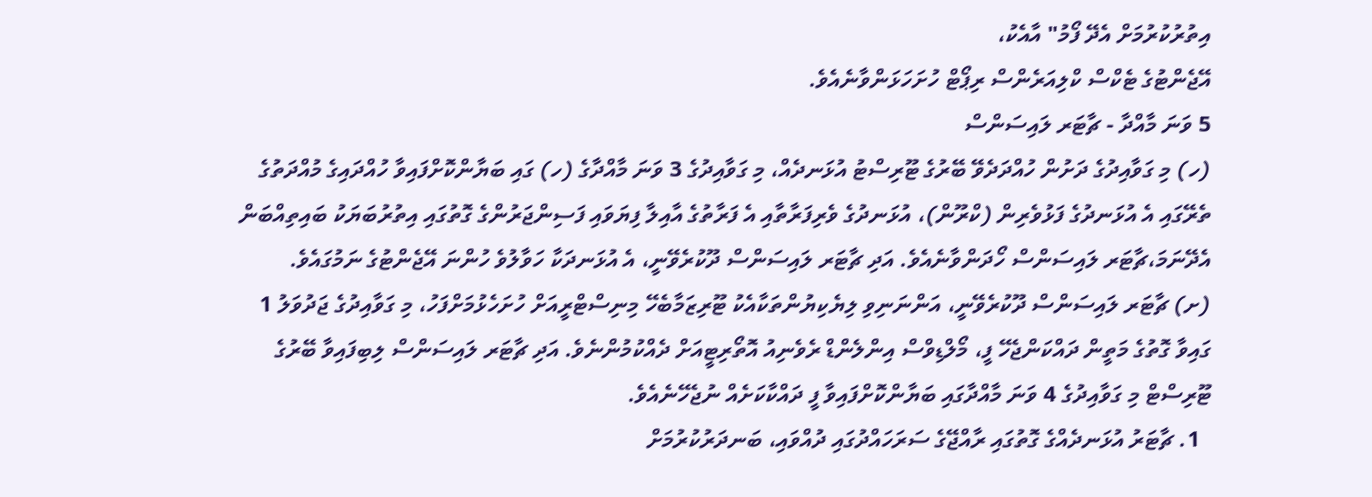އިތުރުކުރުމަށް އެދޭ ފޯމު" އާއެކު،
އޭޖެންޓުގެ ޓެކްސް ކްލިއަރެންސް ރިޕޯޓް ހުށަހަޅަންވާނެއެވެ.
5 ވަނަ މާއްދާ - ޗާޓަރ ލައިސަންސް
(ހ) މި ގަވާއިދުގެ ދަށުން ހުއްދަދެވޭ ބޭރުގެ ޓޫރިސްޓު އުޅަނދެއް، މި ގަވާއިދުގެ 3 ވަނަ މާއްދާގެ (ހ) ގައި ބަޔާންކޮށްފައިވާ ހުއްދައިގެ މުއްދަތުގެ ތެރޭގައި އެ އުޅަނދުގެ ފަޅުވެރިން (ކްރޫން)، އުޅަނދުގެ ވެރިފަރާތާއި އެ ފަރާތުގެ އާއިލާ ފިޔަވައި ފަސިންޖަރުންގެ ގޮތުގައި އިތުރުބަޔަކު ބައިތިއްބަން އެދޭނަމަ،ޗާޓަރ ލައިސަންސް ހޯދަންވާނެއެވެ. އަދި ޗާޓަރ ލައިސަންސް ދޫކުރެވޭނީ، އެ އުޅަނދަކާ ހަވާލުވެ ހުންނަ އޭޖެންޓުގެ ނަމުގައެވެ.
(ށ) ޗާޓަރ ލައިސަންސް ދޫކުރެވޭނީ، އަންނަނިވި ލިޔެކިޔުންތަކާއެކު ޓޫރިޒަމާބެހޭ މިނިސްޓްރީއަށް ހުށަހެޅުމަށްފަހު، މި ގަވާއިދުގެ ޖަދުވަލު 1 ގައިވާ ގޮތުގެ މަތީން ދައްކަންޖެހޭ ފީ، މޯލްޑިވްސް އިންލެންޑް ރެވެނިއު އޮތޯރިޓީއަށް ދެއްކުމުންނެވެ. އަދި ޗާޓަރ ލައިސަންސް ލިބިފައިވާ ބޭރުގެ ޓޫރިސްޓް މި ގަވާއިދުގެ 4 ވަނަ މާއްދާގައި ބަޔާންކޮށްފައިވާ ފީ ދައްކާކަށެއް ނުޖެހޭނެއެވެ.
  1. ޗާޓަރު އުޅަނދެއްގެ ގޮތުގައި ރާއްޖޭގެ ސަރަހައްދުގައި ދުއްވައި، ބަނދަރުކުރުމަށް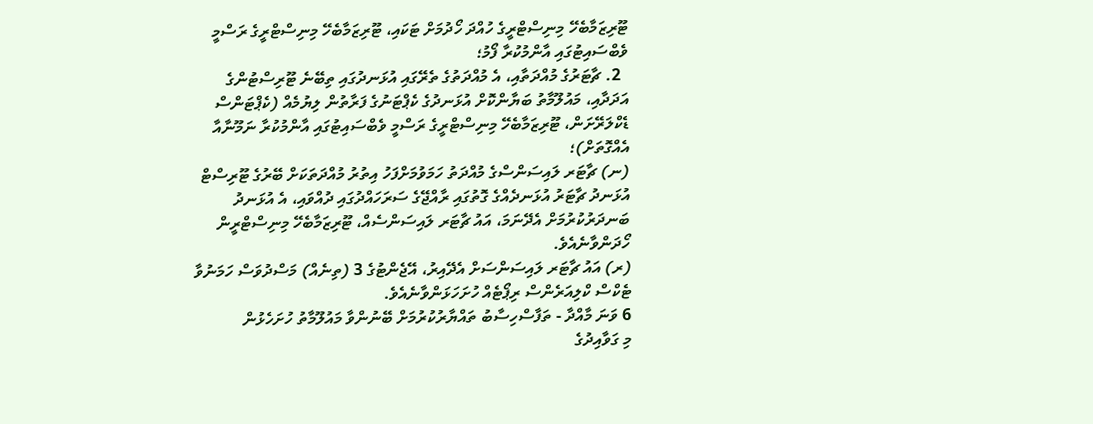ޓޫރިޒަމާބެހޭ މިނިސްޓްރީގެ ހުއްދަ ހޯދުމަށް ޓަކައި، ޓޫރިޒަމާބެހޭ މިނިސްޓްރީގެ ރަސްމީ ވެބްސައިޓުގައި އާންމުކުރާ ފޯމު؛
  2. ޗާޓަރުގެ މުއްދަތާއި، އެ މުއްދަތުގެ ތެރޭގައި އުޅަނދުގައި ތިބޭނެ ޓޫރިސްޓުންގެ އަދަދާއި، މައުލޫމާތު ބަޔާންކޮށް އުޅަނދުގެ ކެޕްޓަނުގެ ފަރާތުން ލިޔުމެއް (ކެޕްޓަންސް ޑެކްލަރޭށަން، ޓޫރިޒަމާބެހޭ މިނިސްޓްރީގެ ރަސްމީ ވެބްސައިޓުގައި އާންމުކުރާ ނަމޫނާއާ އެއްގޮތަށް)؛
(ނ) ޗާޓަރ ލައިސަންސްގެ މުއްދަތު ހަމަވުމަށްފަހު އިތުރު މުއްދަތަކަށް ބޭރުގެ ޓޫރިސްޓް އުޅަނދު ޗާޓަރު އުޅަނދެއްގެ ގޮތުގައި ރާއްޖޭގެ ސަރަހައްދުގައި ދުއްވައި، އެ އުޅަނދު ބަނދަރުކުރުމަށް އެދޭނަމަ، އައު ޗާޓަރ ލައިސަންސެއް، ޓޫރިޒަމާބެހޭ މިނިސްޓްރީން ހޯދަންވާނެއެވެ.
(ރ) އައު ޗާޓަރ ލައިސަންސަށް އެދޭއިރު، އޭޖެންޓުގެ 3 (ތިނެއް) މަސްދުވަސް ހަމަނުވާ ޓެކްސް ކްލިއަރެންސް ރިޕޯޓެއް ހުށަހަޅަންވާނެއެވެ.
6 ވަނަ މާއްދާ - ތަފާސްހިސާބު ތައްޔާރުކުރުމަށް ބޭނުންވާ މައުލޫމާތު ހުށަހެޅުން
މި ގަވާއިދުގެ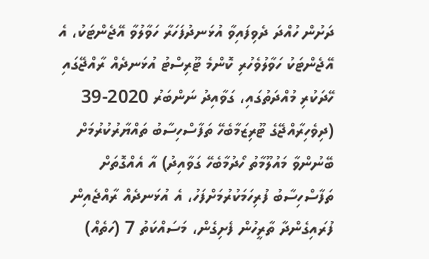ދަށުން ހުއްދަ ދެވިފައިވާ އުޅަނދުފަހަރާ ހަވާލުވާ އޭޖެންޓަކު، އެ އޭޖެންޓަކު ހަވާލުވެހުރި ކޮންމެ ޓޫރިސްޓު އުޅަނދެއް ރާއްޖޭގައި ހޭދަކުރި މުއްދަތުގައި، ގަވާއިދު ނަންބަރު 2020-39 (ދިވެހިރާއްޖޭގެ ޓޫރިޒަމާބެހޭ ތަފާސްހިސާބު ތައްޔާރުކުރުމަށް ބޭނުންވާ މައުލޫމާތު ހޯދުމާބެހޭ ގަވާއިދު) އާ އެއްގޮތަށް ތަފާސްހިސާބު ފުރިހަމަކުރުމަށްފަހު، އެ އުޅަނދެއް ރާއްޖެއިން ފުރައިގެންދާ ތާރީހުން ފެށިގެން، މަސައްކަތު 7 (ހަތެއް)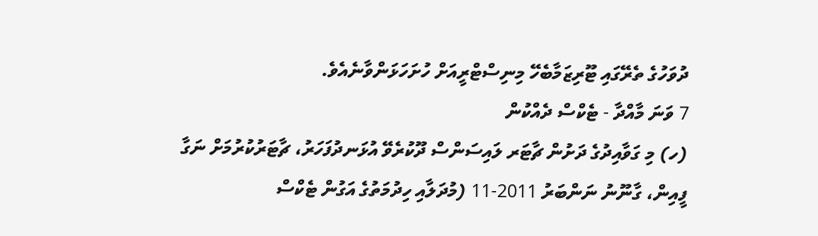ދުވަހުގެ ތެރޭގައި ޓޫރިޒަމާބެހޭ މިނިސްޓްރީއަށް ހުށަހަޅަންވާނެއެވެ.
7 ވަނަ މާއްދާ - ޓެކްސް ދެއްކުން
(ހ) މި ގަވާއިދުގެ ދަށުން ޗާޓަރ ލައިސަންސް ދޫކުރެވޭ އުޅަނދުފަހަރު، ޗާޓަރުކުރުމަށް ނަގާ ފީއިން، ގާނޫނު ނަންބަރު 2011-11 (މުދަލާއި ހިދުމަތުގެ އަގުން ޓެކްސް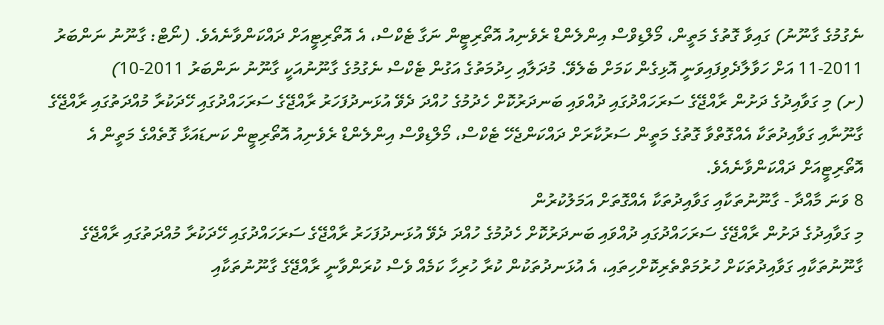ނެގުމުގެ ގާނޫނު) ގައިވާ ގޮތުގެ މަތީން، މޯލްޑިވްސް އިންލެންޑް ރެވެނިއު އޮތޯރިޓީން ނަގާ ޓެކްސް، އެ އޮތޯރިޓީއަށް ދައްކަންވާނެއެވެ. (ނޯޓް: ގާނޫނު ނަންބަރު 2011-11 އަށް ހަވާލާދެވިފައިވަނީ އޮޅިގެން ކަމަށް ބެލެވޭ. މުދަލާއި ހިދުމަތުގެ އަގުން ޓެކްސް ނެގުމުގެ ގާނޫނުއަކީ ގާނޫނު ނަންބަރު 2011-10)
(ށ) މި ގަވާއިދުގެ ދަށުން ރާއްޖޭގެ ސަރަހައްދުގައި ދުއްވައި ބަނދަރުކޮށް ހެދުމުގެ ހުއްދަ ދެވޭ އުޅަނދުފަހަރު ރާއްޖޭގެ ސަރަހައްދުގައި ހޭދަކުރާ މުއްދަތުގައި ރާއްޖޭގެ ގާނޫނާއި ގަވާއިދުތަކާ އެއްގޮތްވާ ގޮތުގެ މަތީން ސަރުކާރަށް ދައްކަންޖެހޭ ޓެކްސް، މޯލްޑިވްސް އިންލެންޑް ރެވެނިއު އޮތޯރިޓީން ކަނޑައަޅާ ގޮތެއްގެ މަތީން އެ އޮތޯރިޓީއަށް ދައްކަންވާނެއެވެ.
8 ވަނަ މާއްދާ - ގާނޫނުތަކާއި ގަވާއިދުތަކާ އެއްގޮތަށް އަމަލުކުރުން
މި ގަވާއިދުގެ ދަށުން ރާއްޖޭގެ ސަރަހައްދުގައި ދުއްވައި ބަނދަރުކޮށް ހެދުމުގެ ހުއްދަ ދެވޭ އުޅަނދުފަހަރު ރާއްޖޭގެ ސަރަހައްދުގައި ހޭދަކުރާ މުއްދަތުގައި ރާއްޖޭގެ ގާނޫނުތަކާއި ގަވާއިދުތަކަށް ހުރުމަތްތެރިކޮށްހިތައި، އެ އުޅަނދުތަކުން ކުރާ ހުރިހާ ކަމެއް ވެސް ކުރަންވާނީ ރާއްޖޭގެ ގާނޫނުތަކާއި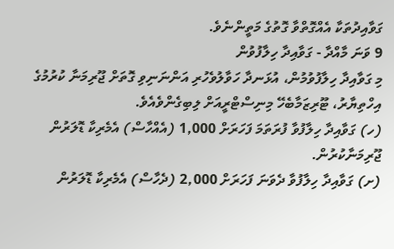ގަވާއިދުތަކާ އެއްގޮތްވާ ގޮތުގެ މަތީންނެވެ.
9 ވަނަ މާއްދާ - ގަވާއިދާ ހިލާފުވުން
މި ގަވާއިދާ ހިލާފުވުމުން، އުޅަނދާ ހަވާލުވެހުރި އަންނަނިވި ގޮތަށް ޖޫރިމަނާ ކުރުމުގެ އިހްތިޔާރު، ޓޫރިޒަމާބެހޭ މިނިސްޓްރީއަށް ލިބިގެންވެއެވެ.
(ހ) ގަވާއިދާ ހިލާފުވާ ފުރަތަމަ ފަހަރަށް 1,000 (އެއްހާސް) އެމެރިކާ ޑޮލަރުން ޖޫރިމަނާކުރުން.
(ށ) ގަވާއިދާ ހިލާފުވާ ދެވަނަ ފަހަރަށް 2,000 (ދެހާސް) އެމެރިކާ ޑޮލަރުން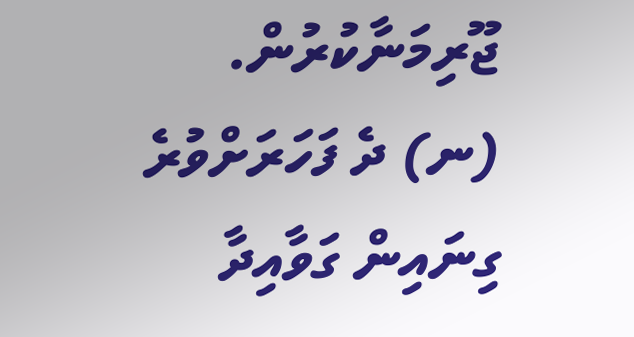ޖޫރިމަނާކުރުން.
(ނ) ދެ ފަހަރަށްވުރެ ގިނައިން ގަވާއިދާ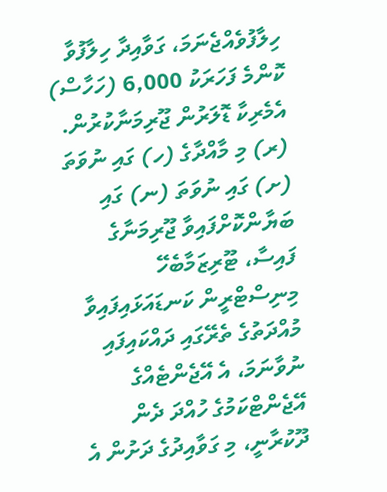ހިލާފުވެއްޖެނަމަ، ގަވާއިދާ ހިލާފުވާ ކޮންމެ ފަހަރަކު 6,000 (ހަހާސް) އެމެރިކާ ޑޮލަރުން ޖޫރިމަނާކުރުން.
(ރ) މި މާއްދާގެ (ހ) ގައި ނުވަތަ (ށ) ގައި ނުވަތަ (ނ) ގައި ބަޔާންކޮށްފައިވާ ޖޫރިމަނާގެ ފައިސާ، ޓޫރިޒަމާބެހޭ މިނިސްޓްރީން ކަނޑައަޅައިފައިވާ މުއްދަތުގެ ތެރޭގައި ދައްކައިފައި ނުވާނަމަ، އެ އޭޖެންޓެއްގެ އޭޖެންޓްކަމުގެ ހުއްދަ ދެން ދޫކުރާނީ، މި ގަވާއިދުގެ ދަށުން އެ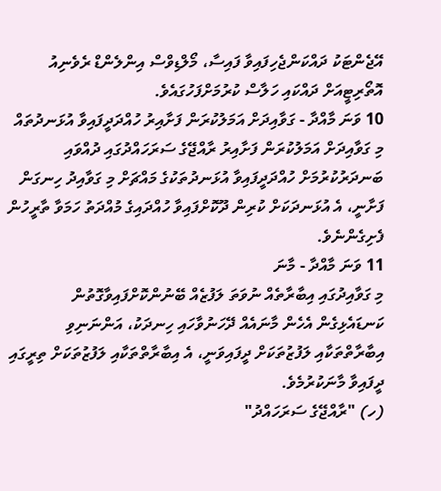އޭޖެންޓަކު ދައްކަންޖެހިފައިވާ ފައިސާ، މޯލްޑިވްސް އިންލެންޑް ރެވެނިއު އޮތޯރިޓީއަށް ދައްކައި ހަލާސް ކުރުމަށްފަހުގައެވެ.
10 ވަނަ މާއްދާ - ގަވާއިދަށް އަމަލުކުރަން ފަށާއިރު ހުއްދަދީފައިވާ އުޅަނދުތައް
މި ގަވާއިދަށް އަމަލުކުރަން ފަށާއިރު ރާއްޖޭގެ ސަރަހައްދުގައި ދުއްވައި ބަނދަރުކުރުމަށް ހުއްދަދީފައިވާ އުޅަނދުތަކުގެ މައްޗަށް މި ގަވާއިދު ހިނގަން ފަށާނީ، އެ އުޅަނދަކަށް ކުރިން ދޫކޮށްފައިވާ ހުއްދައިގެ މުއްދަތު ހަމަވާ ތާރީހުން ފެށިގެންނެވެ.
11 ވަނަ މާއްދާ - މާނަ
މި ގަވާއިދުގައި އިބާރާތެއް ނުވަތަ ލަފުޒެއް ބޭނުންކޮށްފައިވާގޮތުން ކަނޑައެޅިގެން އެހެން މާނައެއް ދޭހަނުވާހައި ހިނދަކު، އަންނަނިވި އިބާރާތްތަކާއި ލަފުޒުތަކަށް ދީފައިވަނީ، އެ އިބާރާތްތަކާއި ލަފުޒުތަކަށް ތިރީގައި ދީފައިވާ މާނަކުރުމެވެ.
(ހ) "ރާއްޖޭގެ ސަރަހައްދު"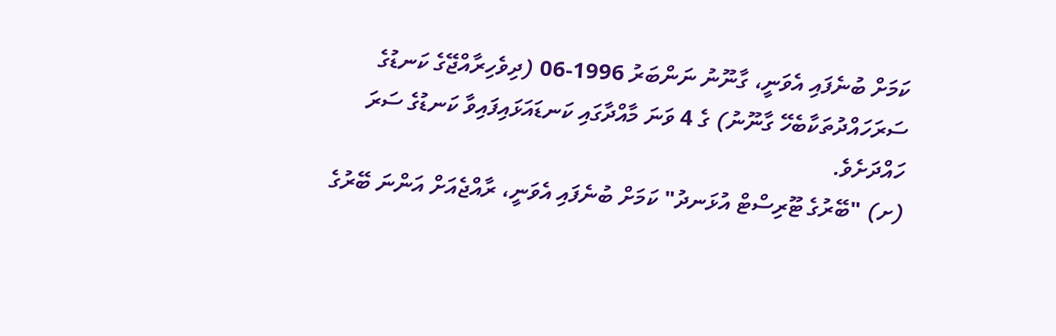ކަމަށް ބުނެފައި އެވަނީ، ގާނޫނު ނަންބަރު 1996-06 (ދިވެހިރާއްޖޭގެ ކަނޑުގެ ސަރަހައްދުތަކާބެހޭ ގާނޫނު) ގެ 4 ވަނަ މާއްދާގައި ކަނޑައަޅައިފައިވާ ކަނޑުގެ ސަރަ ހައްދަށެވެ.
(ށ) "ބޭރުގެ ޓޫރިސްޓް އުޅަނދު" ކަމަށް ބުނެފައި އެވަނީ، ރާއްޖެއަށް އަންނަ ބޭރުގެ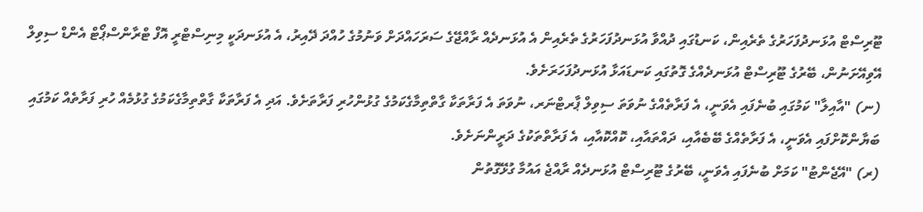ޓޫރިސްޓް އުޅަނދުފަހަރުގެ ތެރެއިން، ކަނޑުގައި ދުއްވާ އުޅަނދުފަހަރުގެ ތެރެއިން އެ އުޅަނދެއް ރާއްޖޭގެ ސަރަހައްދަށް ވަނުމުގެ ހުއްދަ ދޭއިރު، އެ އުޅަނދަކީ މިނިސްޓްރީ އޮފް ޓްރާންސްޕޯޓް އެންޑް ސިވިލް އޭވިއޭށަނުން، ބޭރުގެ ޓޫރިސްޓް އުޅަނދެއްގެ ގޮތުގައި ކަނޑައަޅާ އުޅަނދުފަހަރަށެވެ.
(ނ) "އާއިލާ" ކަމުގައި ބުނެފައި އެވަނީ، އެ ފަރާތެއްގެ ނުވަތަ ސިވިލް ޕާރޓްނަރ، ނުވަތަ އެ ފަރާތަކާ ގާތްތިމާގެކަމުގެ ގުޅުންހުރި ފަރާތަށެވެ. އަދި އެ ފަރާތަކާ ގާތްތިމާގެކަމުގެ ގުޅުމެއް ހުރި ފަރާތެއް ކަމުގައި ބަޔާންކޮށްފައި އެވަނީ، އެ ފަރާތެއްގެ ބޭބެއާއި، ދައްތައާއި، ކޮއްކޮއާއި، އެ ފަރާތްތަކުގެ ދަރީންނަށެވެ.
(ރ) "އޭޖެންޓު" ކަމަށް ބުނެފައި އެވަނީ، ބޭރުގެ ޓޫރިސްޓް އުޅަނދެއް ރާއްޖެ އައުމާ ގުޅޭގޮތުން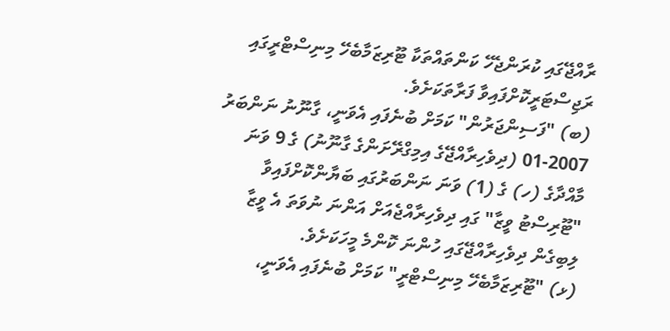ރާއްޖޭގައި ކުރަންޖެހޭ ކަންތައްތަކާ ޓޫރިޒަމާބެހޭ މިނިސްޓްރީގައި ރަޖިސްޓަރީކޮށްފައިވާ ފަރާތަކަށެވެ.
(ބ) "ފަސިންޖަރުން" ކަމަށް ބުނެފައި އެވަނީ، ގާނޫނު ނަންބަރު 2007-01 (ދިވެހިރާއްޖޭގެ އިމިގްރޭށަންގެ ގާނޫނު) ގެ 9 ވަނަ މާއްދާގެ (ހ) ގެ (1) ވަނަ ނަންބަރުގައި ބަޔާންކޮށްފައިވާ "ޓޫރިސްޓު ވީޒާ" ގައި ދިވެހިރާއްޖެއަށް އަންނަ ނުވަތަ އެ ވީޒާ ލިބިގެން ދިވެހިރާއްޖޭގައި ހުންނަ ކޮންމެ މީހަކަށެވެ.
(ޅ) "ޓޫރިޒަމާބެހޭ މިނިސްޓްރީ" ކަމަށް ބުނެފައި އެވަނީ،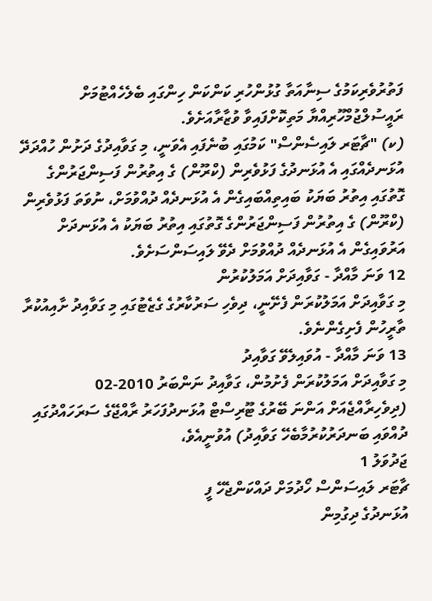ފަތުރުވެރިކަމުގެ ސިނާއަތާ ގުޅުންހުރި ކަންކަން ހިންގައި ބެލެހެއްޓުމަށް ރައީސުލްޖުމްހޫރިއްޔާ މަތިކޮށްފައިވާ ވުޒާރާއަށެވެ.
(ކ) "ޗާޓަރ ލައިސެންސް" ކަމުގައި ބުނެފައި އެވަނީ، މި ގަވާއިދުގެ ދަށުން ހުއްދަދޭ އުޅަނދެއްގައި އެ އުޅަނދުގެ ފަޅުވެރިން (ކްރޫން) ގެ އިތުރުން ފަސިންޖަރުންގެ ގޮތުގައި އިތުރު ބަޔަކު ބައިތިއްބައިގެން އެ އުޅަނދެއް ދުއްވުމަށް، ނުވަތަ ފަޅުވެރިން (ކްރޫން) ގެ އިތުރުން ފަސިންޖަރުންގެ ގޮތުގައި އިތުރު ބަޔަކު އެ އުޅަނދަށް އަރުވައިގެން އެ އުޅަނދެއް ދުއްވުމަށް ދެވޭ ލައިސަންސަށެވެ.
12 ވަނަ މާއްދާ - ގަވާއިދަށް އަމަލުކުރުން
މި ގަވާއިދަށް އަމަލުކުރަން ފެށޭނީ، ދިވެހި ސަރުކާރުގެ ގެޒެޓުގައި މި ގަވާއިދު ށާއިއުކުރާ ތާރީހުން ފެށިގެންނެވެ.
13 ވަނަ މާއްދާ - އުވައިލެވޭ ގަވާއިދު
މި ގަވާއިދަށް އަމަލުކުރަން ފެށުމުން، ގަވާއިދު ނަންބަރު 2010-02 (ދިވެހިރާއްޖެއަށް އަންނަ ބޭރުގެ ޓޫރިސްޓް އުޅަނދުފަހަރު ރާއްޖޭގެ ސަރަހައްދުގައި ދުއްވައި ބަނދަރުކުރުމާބެހޭ ގަވާއިދު) އުވުނީއެވެ،
ޖަދުވަލު 1
ޗާޓަރ ލައިސަންސް ހޯދުމަށް ދައްކަންޖެހޭ ފީ
އުޅަނދުގެ ދިގުމިން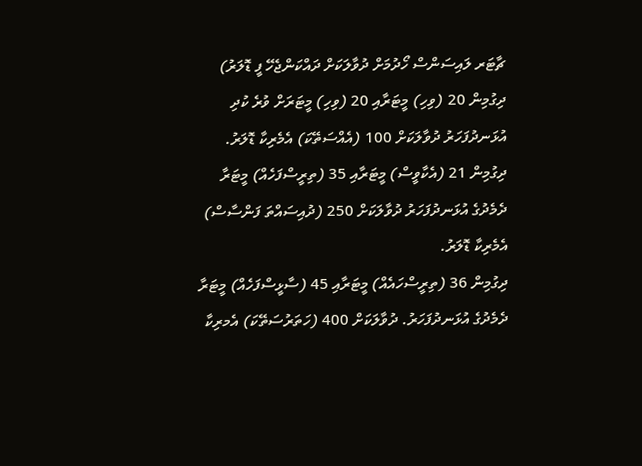ޗާޓަރ ލައިސަންސް ހޯދުމަށް ދުވާލަކަށް ދައްކަންޖެހޭ ފީ ޑޮލަރު)
ދިގުމިން 20 (ވިހި) މީޓަރާއި 20 (ވިހި) މީޓަރަށް ވުރެ ކުދި އުޅަނދުފަހަރު ދުވާލަކަށް 100 (އެއްސަތޭކަ) އެމެރިކާ ޑޮލަރު.
ދިގުމިން 21 (އެކާވީސް) މީޓަރާއި 35 (ތިރީސްފަހެއް) މީޓަރާ ދެމެދުގެ އުޅަނދުފަހަރު ދުވާލަކަށް 250 (ދުއިސައްތަ ފަންސާސް) އެމެރިކާ ޑޮލަރު.
ދިގުމިން 36 (ތިރީސްހައެއް) މީޓަރާއި 45 (ސާޅީސްފަހެއް) މީޓަރާ ދެމެދުގެ އުޅަނދުފަހަރު. ދުވާލަކަށް 400 (ހަތަރުސަތޭކަ) އެމރިކާ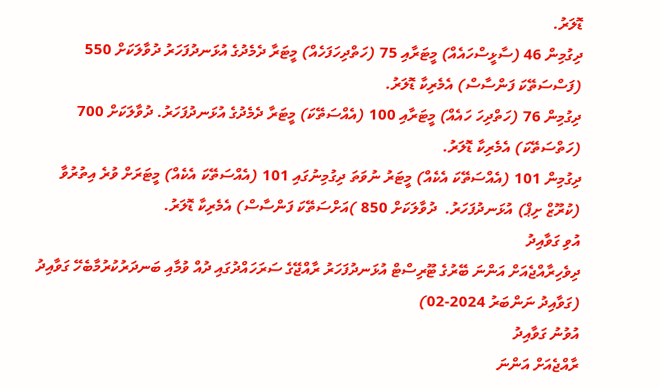ޑޮލަރު.
ދިގުމިން 46 (ސާޅީސްހައެއް) މީޓަރާއި 75 (ހަތްދިހަފަހެއް) މީޓަރާ ދެމެދުގެ އުޅަނދުފަހަރު ދުވާލަކަށް 550 (ފަސްސަތޭކަ ފަންސާސް) އެމެރިކާ ޑޮލަރު.
ދިގުމިން 76 (ހަތްދިހަ ހައެއް) މީޓަރާއި 100 (އެއްސަތޭކަ) މީޓަރާ ދެމެދުގެ އުޅަނދުފަހަރު. ދުވާލަކަށް 700 (ހަތްސަތޭކަ) އެމެރިކާ ޑޮލަރު.
ދިގުމިން 101 (އެއްސަތޭކަ އެކެއް) މީޓަރު ނުވަތަ ދިގުމިނުގައި 101 (އެއްސަތޭކަ އެކެއް) މީޓަރަށް ވުރެ އިތުރުވާ (ކުރޫޒް ށިޕް) އުޅަނދުފަހަރު.  ދުވާލަކަށް 850 )އަށްސަތޭކަ ފަންސާސް) އެމެރިކާ ޑޮލަރު.
އުވި ގަވާއިދު
ދިވެހިރާއްޖެއަށް އަންނަ ބޭރުގެ ޓޫރިސްޓް އުޅަނދުފަހަރު ރާއްޖޭގެ ސަރަހައްދުގައި ދުއް ވުމާއި ބަނދަރުކުރުމާބެހޭ ގަވާއިދު (ގަވާއިދު ނަންބަރު 2024-02)
އުވުނު ގަވާއިދު
ރާއްޖެއަށް އަންނަ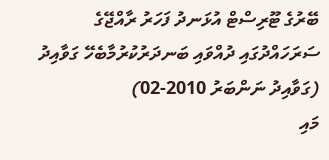ބޭރުގެ ޓޫރިސްޓް އުޅަނދު ފަހަރު ރާއްޖޭގެ ސަރަހައްދުގައި ދުއްވައި ބަނދަރުކުރުމާބެހޭ ގަވާއިދު (ގަވާއިދު ނަންބަރު 2010-02)
މައި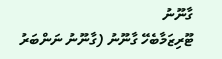ގާނޫނު
ޓޫރިޒަމާބެހޭ ގާނޫނު (ގާނޫނު ނަންބަރު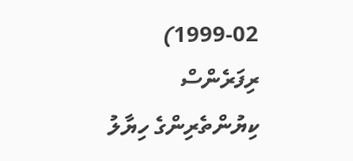1999-02)
ރިފަރެންސް
ކިޔުންތެރިންގެ ހިޔާލު